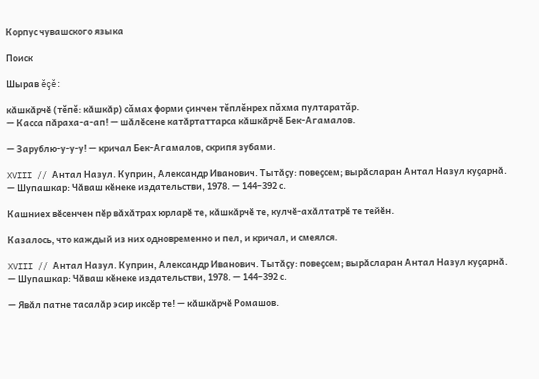Корпус чувашского языка

Поиск

Шырав ĕçĕ:

кӑшкӑрчӗ (тĕпĕ: кӑшкӑр) сăмах форми çинчен тĕплĕнрех пăхма пултаратăр.
— Касса пӑраха-а-ап! — шӑлӗсене катӑртаттарса кӑшкӑрчӗ Бек-Агамалов.

— Зарублю-у-у-у! — кричал Бек-Агамалов, скрипя зубами.

XVIII // Антал Назул. Куприн, Александр Иванович. Тытӑҫу: повеҫсем; вырӑсларан Антал Назул куҫарнӑ. — Шупашкар: Чӑваш кӗнеке издательстви, 1978. — 144–392 с.

Кашниех вӗсенчен пӗр вӑхӑтрах юрларӗ те, кӑшкӑрчӗ те, кулчӗ-ахӑлтатрӗ те тейӗн.

Казалось, что каждый из них одновременно и пел, и кричал, и смеялся.

XVIII // Антал Назул. Куприн, Александр Иванович. Тытӑҫу: повеҫсем; вырӑсларан Антал Назул куҫарнӑ. — Шупашкар: Чӑваш кӗнеке издательстви, 1978. — 144–392 с.

— Явӑл патне тасалӑр эсир иксӗр те! — кӑшкӑрчӗ Ромашов.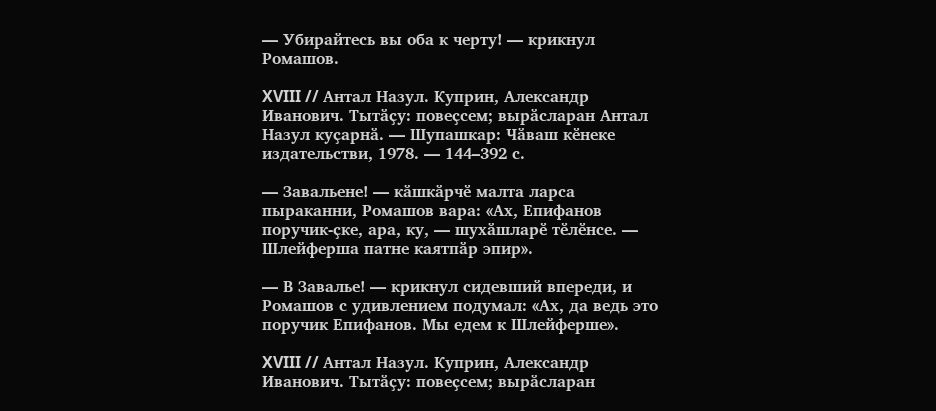— Убирайтесь вы оба к черту! — крикнул Ромашов.

XVIII // Антал Назул. Куприн, Александр Иванович. Тытӑҫу: повеҫсем; вырӑсларан Антал Назул куҫарнӑ. — Шупашкар: Чӑваш кӗнеке издательстви, 1978. — 144–392 с.

— Завальене! — кӑшкӑрчӗ малта ларса пыраканни, Ромашов вара: «Ах, Епифанов поручик-ҫке, ара, ку, — шухӑшларӗ тӗлӗнсе. — Шлейферша патне каятпӑр эпир».

— В Завалье! — крикнул сидевший впереди, и Ромашов с удивлением подумал: «Ах, да ведь это поручик Епифанов. Мы едем к Шлейферше».

XVIII // Антал Назул. Куприн, Александр Иванович. Тытӑҫу: повеҫсем; вырӑсларан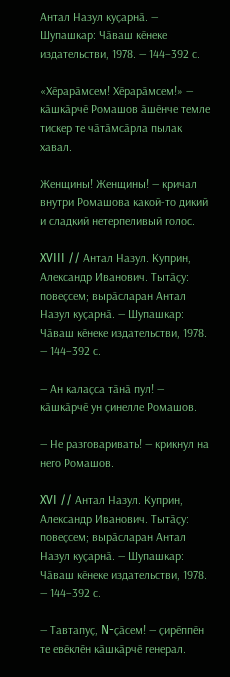Антал Назул куҫарнӑ. — Шупашкар: Чӑваш кӗнеке издательстви, 1978. — 144–392 с.

«Хӗрарӑмсем! Хӗрарӑмсем!» — кӑшкӑрчӗ Ромашов ӑшӗнче темле тискер те чӑтӑмсӑрла пылак хавал.

Женщины! Женщины! — кричал внутри Ромашова какой-то дикий и сладкий нетерпеливый голос.

XVIII // Антал Назул. Куприн, Александр Иванович. Тытӑҫу: повеҫсем; вырӑсларан Антал Назул куҫарнӑ. — Шупашкар: Чӑваш кӗнеке издательстви, 1978. — 144–392 с.

— Ан калаҫса тӑнӑ пул! — кӑшкӑрчӗ ун ҫинелле Ромашов.

— Не разговаривать! — крикнул на него Ромашов.

XVI // Антал Назул. Куприн, Александр Иванович. Тытӑҫу: повеҫсем; вырӑсларан Антал Назул куҫарнӑ. — Шупашкар: Чӑваш кӗнеке издательстви, 1978. — 144–392 с.

— Тавтапуҫ, N-ҫӑсем! — ҫирӗппӗн те евӗклӗн кӑшкӑрчӗ генерал.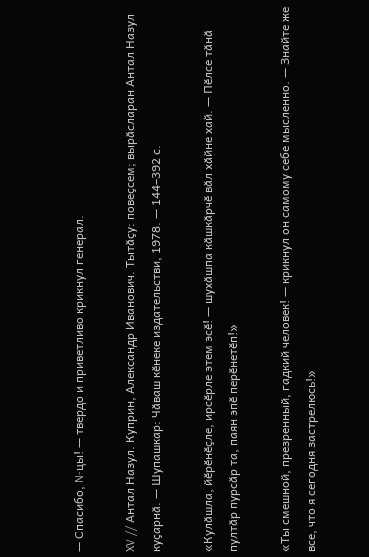— Спасибо, N-цы! — твердо и приветливо крикнул генерал.

XV // Антал Назул. Куприн, Александр Иванович. Тытӑҫу: повеҫсем; вырӑсларан Антал Назул куҫарнӑ. — Шупашкар: Чӑваш кӗнеке издательстви, 1978. — 144–392 с.

«Кулӑшла, йӗрӗнӗҫле, ирсӗрле этем эсӗ! — шухӑшпа кӑшкӑрчӗ вӑл хӑйне хай. — Пӗлсе тӑнӑ пултӑр пурсӑр та, паян эпӗ перӗнетӗп!»

«Ты смешной, презренный, гадкий человек! — крикнул он самому себе мысленно. — Знайте же все, что я сегодня застрелюсь!»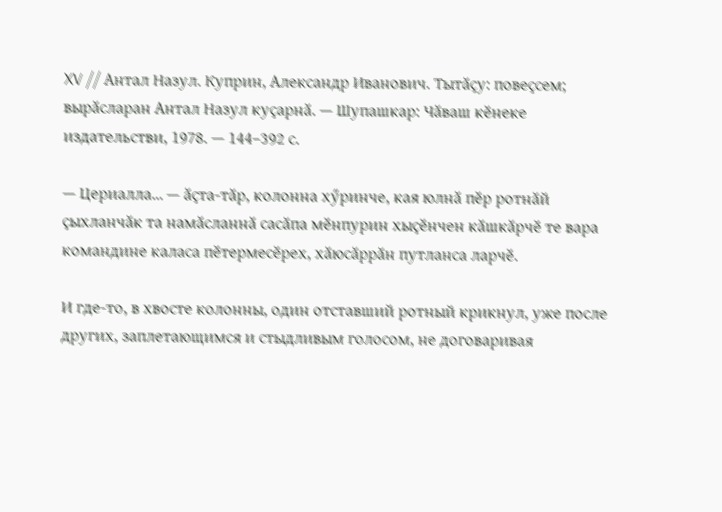XV // Антал Назул. Куприн, Александр Иванович. Тытӑҫу: повеҫсем; вырӑсларан Антал Назул куҫарнӑ. — Шупашкар: Чӑваш кӗнеке издательстви, 1978. — 144–392 с.

— Цериалла… — ӑҫта-тӑр, колонна хӳринче, кая юлнӑ пӗр ротнӑй ҫыхланчӑк та намӑсланнӑ сасӑпа мӗнпурин хыҫӗнчен кӑшкӑрчӗ те вара командине каласа пӗтермесӗрех, хӑюсӑррӑн путланса ларчӗ.

И где-то, в хвосте колонны, один отставший ротный крикнул, уже после других, заплетающимся и стыдливым голосом, не договаривая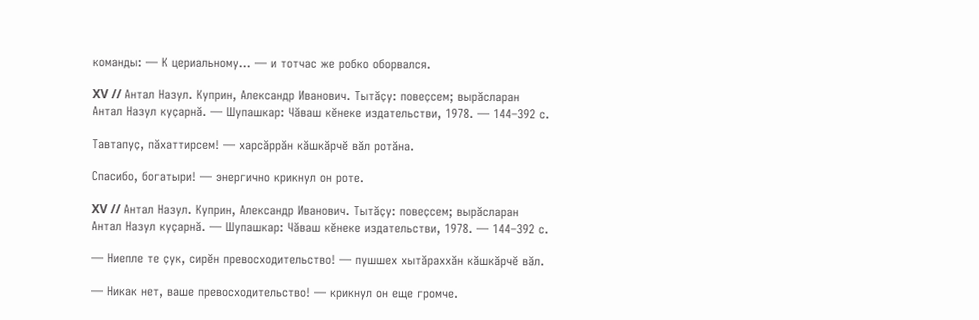команды: — К цериальному… — и тотчас же робко оборвался.

XV // Антал Назул. Куприн, Александр Иванович. Тытӑҫу: повеҫсем; вырӑсларан Антал Назул куҫарнӑ. — Шупашкар: Чӑваш кӗнеке издательстви, 1978. — 144–392 с.

Тавтапуҫ, пӑхаттирсем! — харсӑррӑн кӑшкӑрчӗ вӑл ротӑна.

Спасибо, богатыри! — энергично крикнул он роте.

XV // Антал Назул. Куприн, Александр Иванович. Тытӑҫу: повеҫсем; вырӑсларан Антал Назул куҫарнӑ. — Шупашкар: Чӑваш кӗнеке издательстви, 1978. — 144–392 с.

— Ниепле те ҫук, сирӗн превосходительство! — пушшех хытӑраххӑн кӑшкӑрчӗ вӑл.

— Никак нет, ваше превосходительство! — крикнул он еще громче.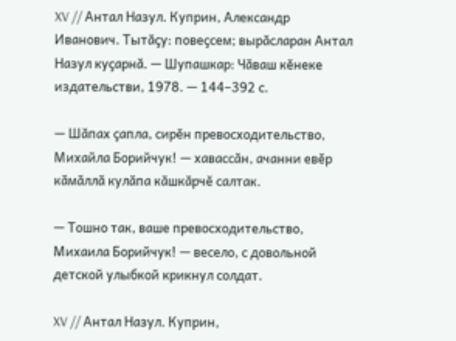XV // Антал Назул. Куприн, Александр Иванович. Тытӑҫу: повеҫсем; вырӑсларан Антал Назул куҫарнӑ. — Шупашкар: Чӑваш кӗнеке издательстви, 1978. — 144–392 с.

— Шӑпах ҫапла, сирӗн превосходительство, Михайла Борийчук! — хавассӑн, ачанни евӗр кӑмӑллӑ кулӑпа кӑшкӑрчӗ салтак.

— Тошно так, ваше превосходительство, Михаила Борийчук! — весело, с довольной детской улыбкой крикнул солдат.

XV // Антал Назул. Куприн,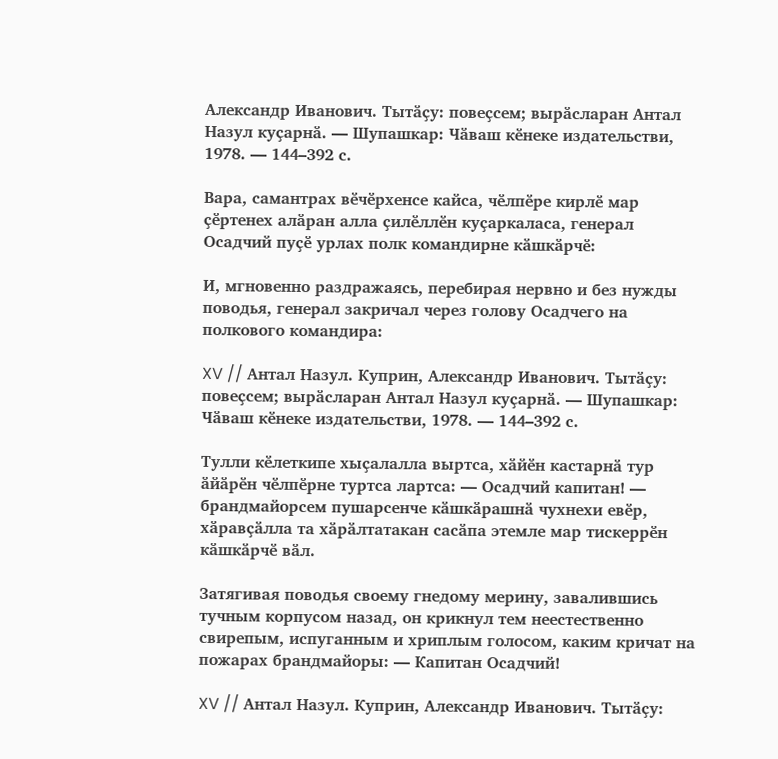Александр Иванович. Тытӑҫу: повеҫсем; вырӑсларан Антал Назул куҫарнӑ. — Шупашкар: Чӑваш кӗнеке издательстви, 1978. — 144–392 с.

Вара, самантрах вӗчӗрхенсе кайса, чӗлпӗре кирлӗ мар ҫӗртенех алӑран алла ҫилӗллӗн куҫаркаласа, генерал Осадчий пуҫӗ урлах полк командирне кӑшкӑрчӗ:

И, мгновенно раздражаясь, перебирая нервно и без нужды поводья, генерал закричал через голову Осадчего на полкового командира:

XV // Антал Назул. Куприн, Александр Иванович. Тытӑҫу: повеҫсем; вырӑсларан Антал Назул куҫарнӑ. — Шупашкар: Чӑваш кӗнеке издательстви, 1978. — 144–392 с.

Тулли кӗлеткипе хыҫалалла выртса, хӑйӗн кастарнӑ тур ӑйӑрӗн чӗлпӗрне туртса лартса: — Осадчий капитан! — брандмайорсем пушарсенче кӑшкӑрашнӑ чухнехи евӗр, хӑравҫӑлла та хӑрӑлтатакан сасӑпа этемле мар тискеррӗн кӑшкӑрчӗ вӑл.

Затягивая поводья своему гнедому мерину, завалившись тучным корпусом назад, он крикнул тем неестественно свирепым, испуганным и хриплым голосом, каким кричат на пожарах брандмайоры: — Капитан Осадчий!

XV // Антал Назул. Куприн, Александр Иванович. Тытӑҫу: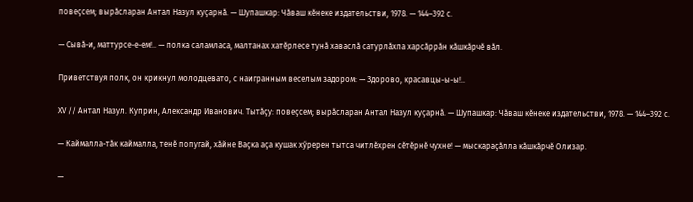повеҫсем; вырӑсларан Антал Назул куҫарнӑ. — Шупашкар: Чӑваш кӗнеке издательстви, 1978. — 144–392 с.

— Сывӑ-и, маттурсе-е-ем!.. — полка саламласа, малтанах хатӗрлесе тунӑ хаваслӑ сатурлӑхпа харсӑррӑн кӑшкӑрчӗ вӑл.

Приветствуя полк, он крикнул молодцевато, с наигранным веселым задором: — Здорово, красавцы-ы-ы!..

XV // Антал Назул. Куприн, Александр Иванович. Тытӑҫу: повеҫсем; вырӑсларан Антал Назул куҫарнӑ. — Шупашкар: Чӑваш кӗнеке издательстви, 1978. — 144–392 с.

— Каймалла-тӑк каймалла, тенӗ попугай, хӑйне Ваҫка аҫа кушак хӳререн тытса читлӗхрен сӗтӗрнӗ чухне! — мыскараҫӑлла кӑшкӑрчӗ Олизар.

—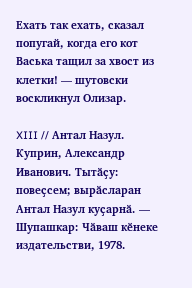Ехать так ехать, сказал попугай, когда его кот Васька тащил за хвост из клетки! — шутовски воскликнул Олизар.

XIII // Антал Назул. Куприн, Александр Иванович. Тытӑҫу: повеҫсем; вырӑсларан Антал Назул куҫарнӑ. — Шупашкар: Чӑваш кӗнеке издательстви, 1978.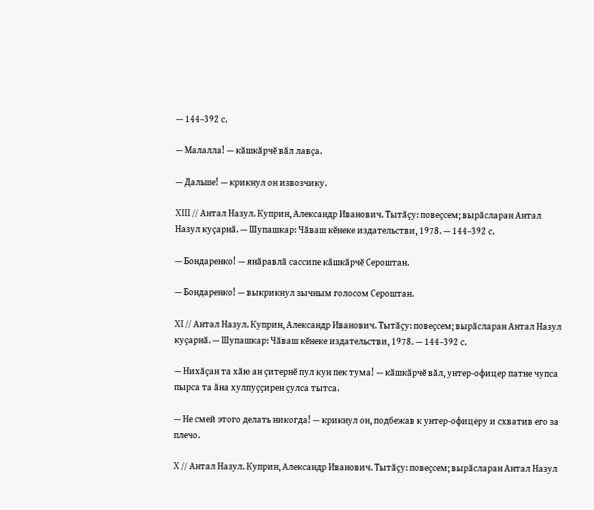— 144–392 с.

— Малалла! — кӑшкӑрчӗ вӑл лавҫа.

— Дальше! — крикнул он извозчику.

XIII // Антал Назул. Куприн, Александр Иванович. Тытӑҫу: повеҫсем; вырӑсларан Антал Назул куҫарнӑ. — Шупашкар: Чӑваш кӗнеке издательстви, 1978. — 144–392 с.

— Бондаренко! — янӑравлӑ сассипе кӑшкӑрчӗ Сероштан.

— Бондаренко! — выкрикнул зычным голосом Сероштан.

XI // Антал Назул. Куприн, Александр Иванович. Тытӑҫу: повеҫсем; вырӑсларан Антал Назул куҫарнӑ. — Шупашкар: Чӑваш кӗнеке издательстви, 1978. — 144–392 с.

— Нихӑҫан та хӑю ан ҫитернӗ пул кун пек тума! — кӑшкӑрчӗ вӑл, унтер-офицер патне чупса пырса та ӑна хулпуҫҫирен ҫулса тытса.

— Не смей этого делать никогда! — крикнул он, подбежав к унтер-офицеру и схватив его за плечо.

X // Антал Назул. Куприн, Александр Иванович. Тытӑҫу: повеҫсем; вырӑсларан Антал Назул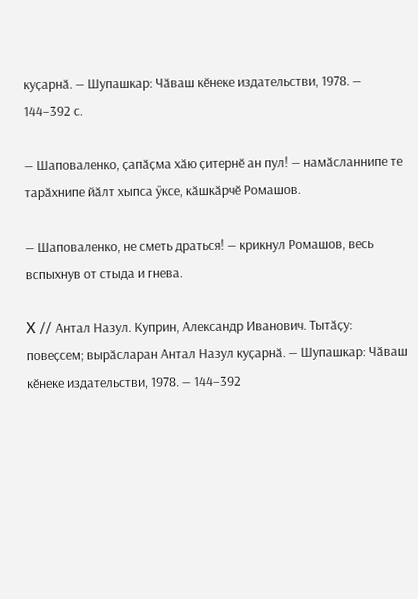куҫарнӑ. — Шупашкар: Чӑваш кӗнеке издательстви, 1978. — 144–392 с.

— Шаповаленко, ҫапӑҫма хӑю ҫитернӗ ан пул! — намӑсланнипе те тарӑхнипе йӑлт хыпса ӳксе, кӑшкӑрчӗ Ромашов.

— Шаповаленко, не сметь драться! — крикнул Ромашов, весь вспыхнув от стыда и гнева.

X // Антал Назул. Куприн, Александр Иванович. Тытӑҫу: повеҫсем; вырӑсларан Антал Назул куҫарнӑ. — Шупашкар: Чӑваш кӗнеке издательстви, 1978. — 144–392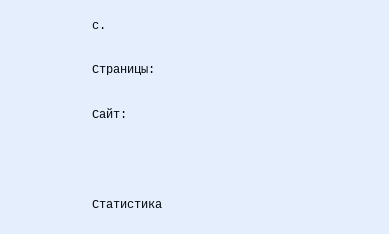с.

Страницы:

Сайт:



Статистика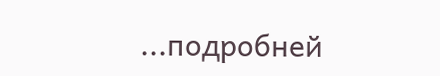...подробней